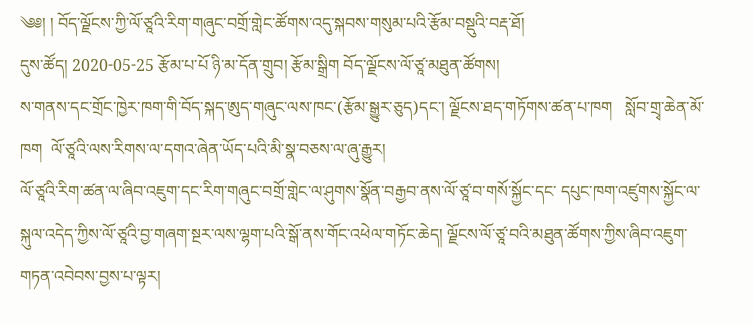༄༅། ། བོད་ལྗོངས་ཀྱི་ལོ་ཙཱའི་རིག་གཞུང་བགྲོ་གླེང་ཚོགས་འདུ་སྐབས་གསུམ་པའི་རྩོམ་བསྡུའི་བརྡ་ཐོ།
དུས་ཚོད། 2020-05-25 རྩོམ་པ་པོ ཉི་མ་དོན་གྲུབ། རྩོམ་སྒྲིག བོད་ལྗོངས་ལོ་ཙཱ་མཐུན་ཚོགས།
ས་གནས་དང་གྲོང་ཁྱེར་ཁག་གི་བོད་སྐད་ཨུད་གཞུང་ལས་ཁང་(རྩོམ་སྒྱུར་ཅུད)དང་། ལྗོངས་ཐད་གཏོགས་ཚན་པ་ཁག   སློབ་གྲྭ་ཆེན་མོ་ཁག  ལོ་ཙཱའི་ལས་རིགས་ལ་དགའ་ཞེན་ཡོད་པའི་མི་སྣ་བཅས་ལ་ཞུ་རྒྱུར།
ལོ་ཙཱའི་རིག་ཚན་ལ་ཞིབ་འཇུག་དང་རིག་གཞུང་བགྲོ་གླེང་ལ་ཤུགས་སྣོན་བརྒྱབ་ནས་ལོ་ཙཱ་བ་གསོ་སྐྱོང་དང་ དཔུང་ཁག་འཛུགས་སྐྱོང་ལ་སྐུལ་འདེད་ཀྱིས་ལོ་ཙཱའི་བྱ་གཞག་སྔར་ལས་ལྷག་པའི་སྒོ་ནས་གོང་འཕེལ་གཏོང་ཆེད། ལྗོངས་ལོ་ཙཱ་བའི་མཐུན་ཚོགས་ཀྱིས་ཞིབ་འཇུག་གཏན་འབེབས་བྱས་པ་ལྟར།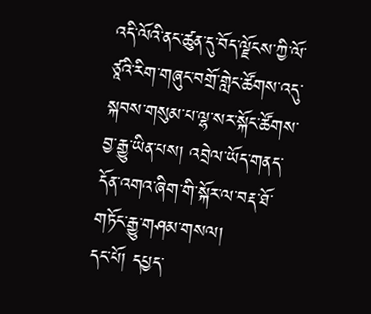འདི་ལོའི་ནང་ཚུན་དུ་བོད་ལྗོངས་ཀྱི་ལོ་ཙཱའི་རིག་གཞུང་བགྲོ་གླེང་ཚོགས་འདུ་སྐབས་གསུམ་པ་ལྷ་སར་སྐོང་ཚོགས་བྱ་རྒྱུ་ཡིན་པས། འབྲེལ་ཡོད་གནད་དོན་འགའ་ཞིག་གི་སྐོར་ལ་བརྡ་ཐོ་གཏོང་རྒྱུ་གཤམ་གསལ།
དང་པོ། དཔྱད་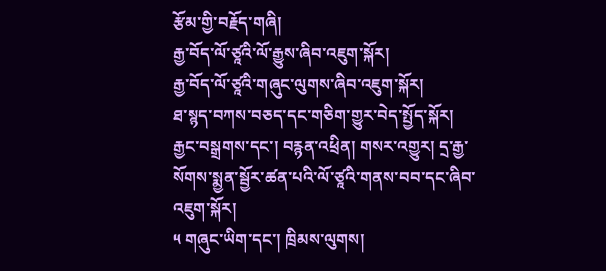རྩོམ་གྱི་བརྗོད་གཞི།
རྒྱ་བོད་ལོ་ཙཱའི་ལོ་རྒྱུས་ཞིབ་འཇུག་སྐོར།
རྒྱ་བོད་ལོ་ཙཱའི་གཞུང་ལུགས་ཞིབ་འཇུག་སྐོར།
ཐ་སྙད་བཀས་བཅད་དང་གཅིག་གྱུར་བེད་སྤྱོད་སྐོར།
རྒྱང་བསྒྲགས་དང་། བརྙན་འཕྲིན། གསར་འགྱུར། དྲ་རྒྱ་སོགས་སྨྱན་སྦྱོར་ཚན་པའི་ལོ་ཙཱའི་གནས་བབ་དང་ཞིབ་འཇུག་སྐོར།
༥ གཞུང་ཡིག་དང་། ཁྲིམས་ལུགས།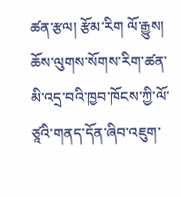ཚན་རྩལ། རྩོམ་རིག ལོ་རྒྱུས། ཆོས་ལུགས་སོགས་རིག་ཚན་མི་འདྲ་བའི་ཁྱབ་ཁོངས་ཀྱི་ལོ་ཙཱའི་གནད་དོན་ཞིབ་འཇུག་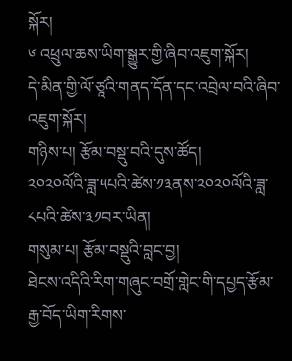སྐོར།
༦ འཕྲུལ་ཆས་ཡིག་སྒྱུར་གྱི་ཞིབ་འཇུག་སྐོར།
དེ་མིན་གྱི་ལོ་ཙཱའི་གནད་དོན་དང་འབྲེལ་བའི་ཞིབ་འཇུག་སྐོར།
གཉིས་པ། རྩོམ་བསྡུ་བའི་དུས་ཚོད།
༢༠༢༠ལོའི་ཟླ་༥པའི་ཚེས་༡༣ནས་༢༠༢༠ལོའི་ཟླ་༨པའི་ཚེས་༣༡བར་ཡིན།
གསུམ་པ། རྩོམ་བསྡུའི་བླང་བྱ།
ཐེངས་འདིའི་རིག་གཞུང་བགྲོ་གླེང་གི་དཔྱད་རྩོམ་རྒྱ་བོད་ཡིག་རིགས་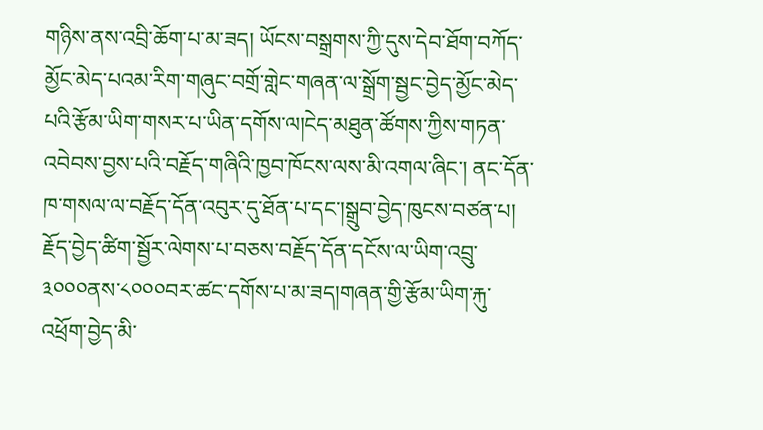གཉིས་ནས་འབྲི་ཆོག་པ་མ་ཟད། ཡོངས་བསྒྲགས་ཀྱི་དུས་དེབ་ཐོག་བཀོད་མྱོང་མེད་པའམ་རིག་གཞུང་བགྲོ་གླེང་གཞན་ལ་སྒྲོག་སྦྱང་བྱེད་མྱོང་མེད་པའི་རྩོམ་ཡིག་གསར་པ་ཡིན་དགོས་ལ།ངེད་མཐུན་ཚོགས་ཀྱིས་གཏན་འབེབས་བྱས་པའི་བརྗོད་གཞིའི་ཁྱབ་ཁོངས་ལས་མི་འགལ་ཞིང་། ནང་དོན་ཁ་གསལ་ལ་བརྗོད་དོན་འབུར་དུ་ཐོན་པ་དང་།སྒྲུབ་བྱེད་ཁུངས་བཙན་པ། རྗོད་བྱེད་ཚིག་སྦྱོར་ལེགས་པ་བཅས་བརྗོད་དོན་དངོས་ལ་ཡིག་འབྲུ་༣༠༠༠ནས་༨༠༠༠བར་ཚང་དགོས་པ་མ་ཟད།གཞན་གྱི་རྩོམ་ཡིག་རྐུ་འཕྲོག་བྱེད་མི་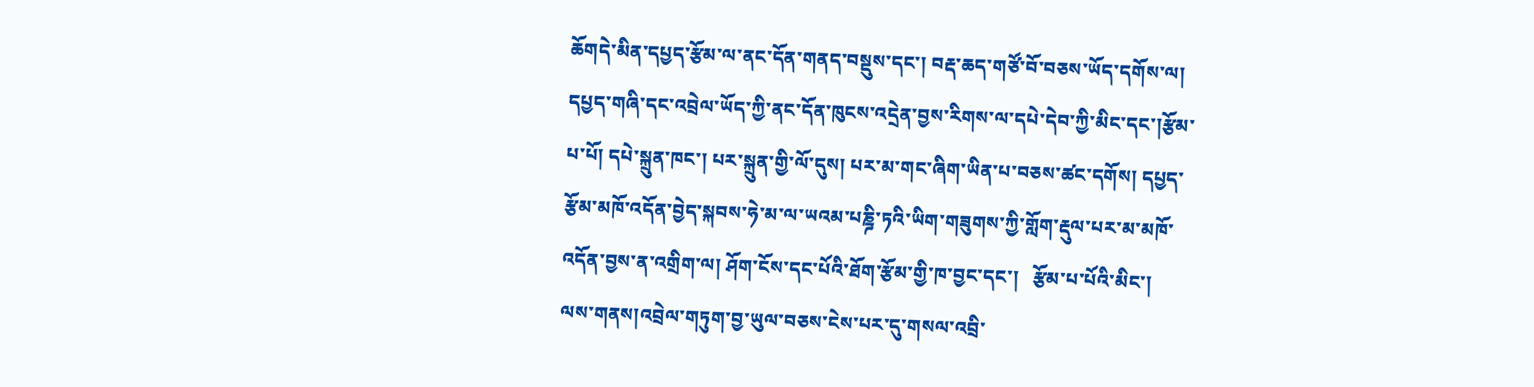ཆོགདེ་མིན་དཔྱད་རྩོམ་ལ་ནང་དོན་གནད་བསྡུས་དང་། བརྡ་ཆད་གཙོ་བོ་བཅས་ཡོད་དགོས་ལ། དཔྱད་གཞི་དང་འབྲེལ་ཡོད་ཀྱི་ནང་དོན་ཁུངས་འདྲེན་བྱས་རིགས་ལ་དཔེ་དེབ་ཀྱི་མིང་དང་།རྩོམ་པ་པོ། དཔེ་སྐྲུན་ཁང་། པར་སྐྲུན་གྱི་ལོ་དུས། པར་མ་གང་ཞིག་ཡིན་པ་བཅས་ཚང་དགོས། དཔྱད་རྩོམ་མཁོ་འདོན་བྱེད་སྐབས་ཧེ་མ་ལ་ཡའམ་པཎྜི་ཏའི་ཡིག་གཟུགས་ཀྱི་གློག་རྡུལ་པར་མ་མཁོ་འདོན་བྱས་ན་འགྲིག་ལ། ཤོག་ངོས་དང་པོའི་ཐོག་རྩོམ་གྱི་ཁ་བྱང་དང་།   རྩོམ་པ་པོའི་མིང་།    ལས་གནས།འབྲེལ་གཏུག་བྱ་ཡུལ་བཅས་ངེས་པར་དུ་གསལ་འབྲི་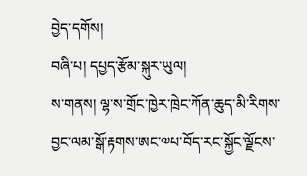བྱེད་དགོས།
བཞི་པ། དཔྱད་རྩོམ་སྐུར་ཡུལ།
ས་གནས། ལྷ་ས་གྲོང་ཁྱེར་ཁྲེང་ཀོན་ཆུད་མི་རིགས་བྱང་ལམ་སྒོ་རྟགས་ཨང་༧པ་བོད་རང་སྐྱོང་ལྗོངས་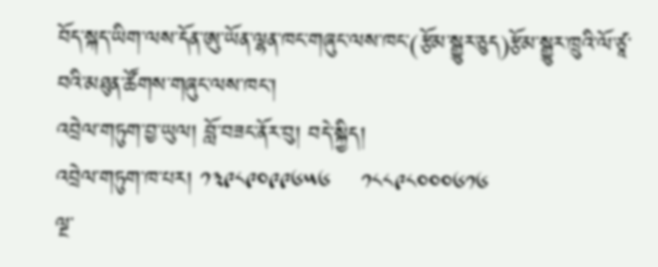བོད་སྐད་ཡིག་ལས་དོན་ཨུ་ཡོན་ལྷན་ཁང་གཞུང་ལས་ཁང་(རྩོམ་སྒྱུར་ཅུད)རྩོམ་སྒྱུར་ཁྲུའི་ལོ་ཙཱ་བའི་མཐུན་ཚོགས་གཞུང་ལས་ཁང་།
འབྲེལ་གཏུག་བྱ་ཡུལ། བློ་བཟང་ནོར་བུ། བདེ་སྐྱིད།
འབྲེལ་གཏུག་ཁ་པར། ༡༣༩༨༩༠༩༩༦༥༦    ༡༨༨༩༨༠༠༠༦༡༦
ལྔ་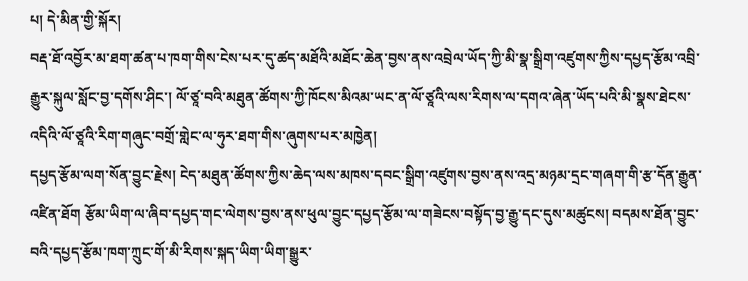པ། དེ་མིན་གྱི་སྐོར།
བརྡ་ཐོ་འབྱོར་མ་ཐག་ཚན་པ་ཁག་གིས་ངེས་པར་དུ་ཚད་མཐོའི་མཐོང་ཆེན་བྱས་ནས་འབྲེལ་ཡོད་ཀྱི་མི་སྣ་སྒྲིག་འཛུགས་ཀྱིས་དཔྱད་རྩོམ་འབྲི་རྒྱུར་སྐུལ་སློང་བྱ་དགོས་ཤིང་། ལོ་ཙཱ་བའི་མཐུན་ཚོགས་ཀྱི་ཁོངས་མིའམ་ཡང་ན་ལོ་ཙཱའི་ལས་རིགས་ལ་དགའ་ཞེན་ཡོད་པའི་མི་སྣས་ཐེངས་འདིའི་ལོ་ཙཱའི་རིག་གཞུང་བགྲོ་གླེང་ལ་ཧུར་ཐག་གིས་ཞུགས་པར་མཁྱེན།
དཔྱད་རྩོམ་ལག་སོན་བྱུང་རྗེས། ངེད་མཐུན་ཚོགས་ཀྱིས་ཆེད་ལས་མཁས་དབང་སྒྲིག་འཛུགས་བྱས་ནས་འདྲ་མཉམ་དྲང་གཞག་གི་རྩ་དོན་རྒྱུན་འཛིན་ཐོག རྩོམ་ཡིག་ལ་ཞིབ་དཔྱད་གང་ལེགས་བྱས་ནས་ཕུལ་བྱུང་དཔྱད་རྩོམ་ལ་གཟེངས་བསྟོད་བྱ་རྒྱུ་དང་དུས་མཚུངས། བདམས་ཐོན་བྱུང་བའི་དཔྱད་རྩོམ་ཁག་ཀྲུང་གོ་མི་རིགས་སྐད་ཡིག་ཡིག་སྒྱུར་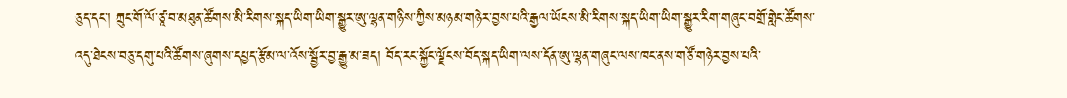ཅུད་དང་། ཀྲུང་གོ་ལོ་ཙཱ་བ་མཐུན་ཚོགས་མི་རིགས་སྐད་ཡིག་ཡིག་སྒྱུར་ཨུ་ལྷན་གཉིས་ཀྱིས་མཉམ་གཉེར་བྱས་པའི་རྒྱལ་ཡོངས་མི་རིགས་སྐད་ཡིག་ཡིག་སྒྱུར་རིག་གཞུང་བགྲོ་གླེང་ཚོགས་འདུ་ཐེངས་བཅུ་དགུ་པའི་ཚོགས་ཞུགས་དཔྱད་རྩོམ་ལ་འོས་སྦྱོར་བྱ་རྒྱུ་མ་ཟད། བོད་རང་སྐྱོང་ལྗོངས་བོད་སྐད་ཡིག་ལས་དོན་ཨུ་ལྷན་གཞུང་ལས་ཁང་ནས་གཙོ་གཉེར་བྱས་པའི་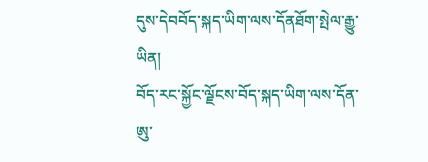དུས་དེབབོད་སྐད་ཡིག་ལས་དོནཐོག་སྤེལ་རྒྱུ་ཡིན།
བོད་རང་སྐྱོང་ལྗོངས་བོད་སྐད་ཡིག་ལས་དོན་ཨུ་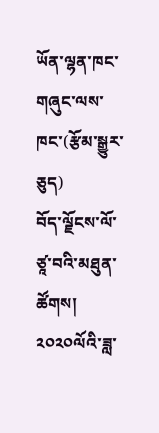ཡོན་ལྷན་ཁང་གཞུང་ལས་ཁང་(རྩོམ་སྒྱུར་ཅུད)
བོད་ལྗོངས་ལོ་ཙཱ་བའི་མཐུན་ཚོགས།
༢༠༢༠ལོའི་ཟླ་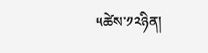༥ཚེས་༡༢ཉིན།